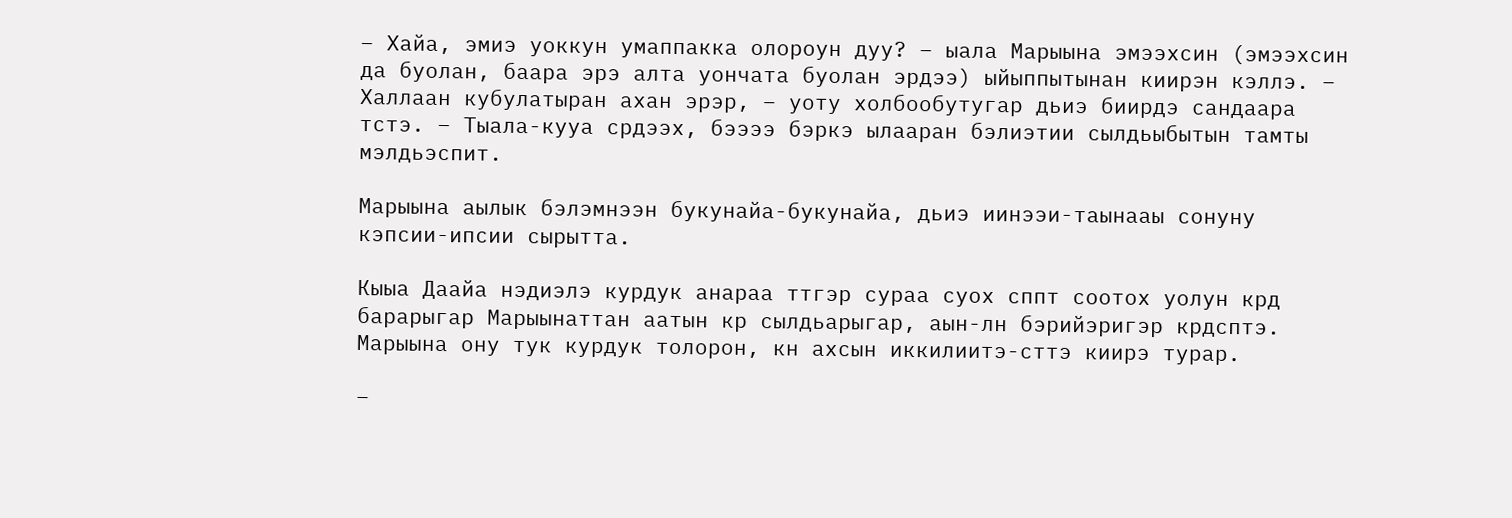– Хайа, эмиэ уоккун умаппакка олороун дуу? – ыала Марыына эмээхсин (эмээхсин да буолан, баара эрэ алта уончата буолан эрдээ) ыйыппытынан киирэн кэллэ. – Халлаан кубулатыран ахан эрэр, – уоту холбообутугар дьиэ биирдэ сандаара тстэ. – Тыала-кууа срдээх, бээээ бэркэ ылааран бэлиэтии сылдьыбытын тамты мэлдьэспит.

Марыына аылык бэлэмнээн букунайа-букунайа, дьиэ иинээи-таынааы сонуну кэпсии-ипсии сырытта.

Кыыа Даайа нэдиэлэ курдук анараа ттгэр сураа суох сппт соотох уолун крд барарыгар Марыынаттан аатын кр сылдьарыгар, аын-лн бэрийэригэр крдсптэ. Марыына ону тук курдук толорон, кн ахсын иккилиитэ-сттэ киирэ турар.

–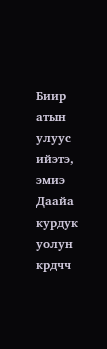Биир атын улуус ийэтэ, эмиэ Даайа курдук уолун крдчч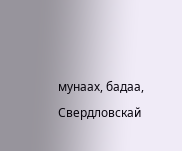мунаах, бадаа, Свердловскай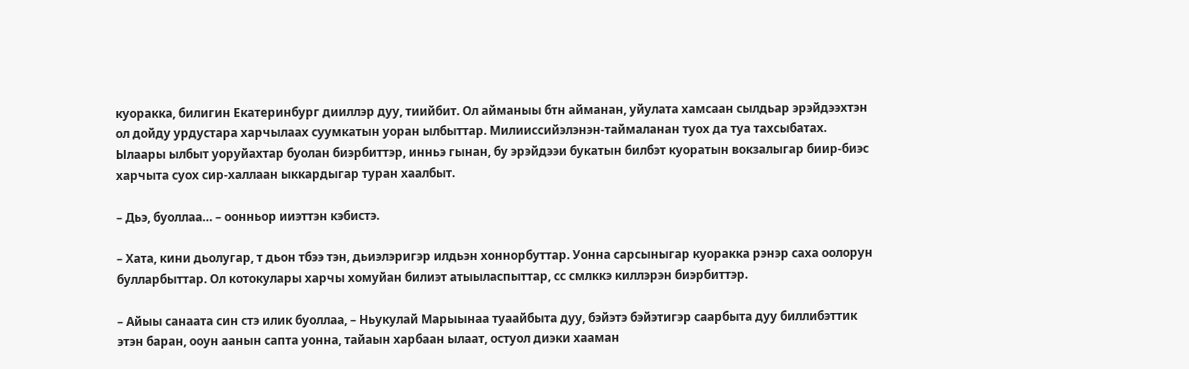куоракка, билигин Екатеринбург дииллэр дуу, тиийбит. Ол айманыы бтн айманан, уйулата хамсаан сылдьар эрэйдээхтэн ол дойду урдустара харчылаах суумкатын уоран ылбыттар. Милииссийэлэнэн-таймаланан туох да туа тахсыбатах. Ылаары ылбыт уоруйахтар буолан биэрбиттэр, инньэ гынан, бу эрэйдээи букатын билбэт куоратын вокзалыгар биир-биэс харчыта суох сир-халлаан ыккардыгар туран хаалбыт.

– Дьэ, буоллаа… – оонньор ииэттэн кэбистэ.

– Хата, кини дьолугар, т дьон тбээ тэн, дьиэлэригэр илдьэн хоннорбуттар. Уонна сарсыныгар куоракка рэнэр саха оолорун булларбыттар. Ол котокулары харчы хомуйан билиэт атыыласпыттар, сс смлккэ киллэрэн биэрбиттэр.

– Айыы санаата син стэ илик буоллаа, – Ньукулай Марыынаа туаайбыта дуу, бэйэтэ бэйэтигэр саарбыта дуу биллибэттик этэн баран, ооун аанын сапта уонна, тайаын харбаан ылаат, остуол диэки хааман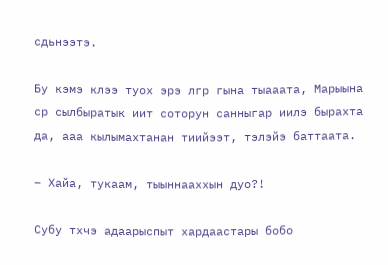сдьнээтэ.

Бу кэмэ клээ туох эрэ лгр гына тыааата, Марыына ср сылбыратык иит соторун санныгар иилэ бырахта да, ааа кылымахтанан тиийээт, тэлэйэ баттаата.

– Хайа, тукаам, тыыннааххын дуо?!

Субу тхчэ адаарыспыт хардаастары бобо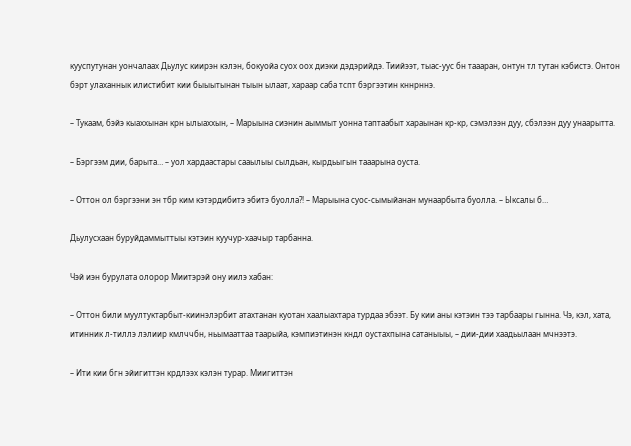кууспутунан уончалаах Дьулус киирэн кэлэн, бокуойа суох оох диэки дэдэрийдэ. Тиийээт, тыас-уус бн таааран, онтун тл тутан кэбистэ. Онтон бэрт улаханнык илистибит кии быыытынан тыын ылаат, хараар саба тспт бэргээтин кннрннэ.

– Тукаам, бэйэ кыаххынан крн ылыаххын, – Марыына сиэнин аыммыт уонна таптаабыт хараынан кр-кр, сэмэлээн дуу, сбэлээн дуу унаарытта.

– Бэргээм дии, барыта… – уол хардаастары сааылыы сылдьан, кырдьыгын тааарына оуста.

– Оттон ол бэргээни эн тбр ким кэтэрдибитэ эбитэ буолла?! – Марыына суос-сымыйанан мунаарбыта буолла. – Ыксалы б…

Дьулусхаан буруйдаммыттыы кэтэин куучур-хаачыр тарбанна.

Чэй иэн бурулата олорор Миитэрэй ону иилэ хабан:

– Оттон били муултуктарбыт-киинэлэрбит атахтанан куотан хаалыахтара турдаа эбээт. Бу кии аны кэтэин тээ тарбаары гынна. Чэ, кэл, хата, итинник л-тиллэ лэлиир кмлччбн, ньымааттаа таарыйа, кэмпиэтинэн кндл оустахпына сатаныыы, – дии-дии хаадьылаан мчнээтэ.

– Ити кии бгн эйигиттэн крдлээх кэлэн турар. Миигиттэн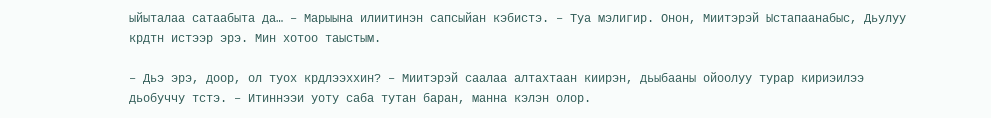ыйыталаа сатаабыта да… – Марыына илиитинэн сапсыйан кэбистэ. – Туа мэлигир. Онон, Миитэрэй Ыстапаанабыс, Дьулуу крдтн истээр эрэ. Мин хотоо таыстым.

– Дьэ эрэ, доор, ол туох крдлээххин? – Миитэрэй саалаа алтахтаан киирэн, дьыбааны ойоолуу турар кириэилээ дьобуччу тстэ. – Итиннээи уоту саба тутан баран, манна кэлэн олор.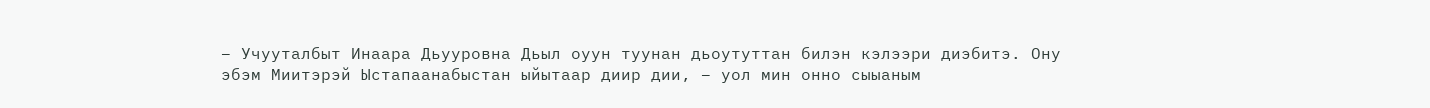– Учууталбыт Инаара Дьууровна Дьыл оуун туунан дьоутуттан билэн кэлээри диэбитэ. Ону эбэм Миитэрэй Ыстапаанабыстан ыйытаар диир дии, – уол мин онно сыыаным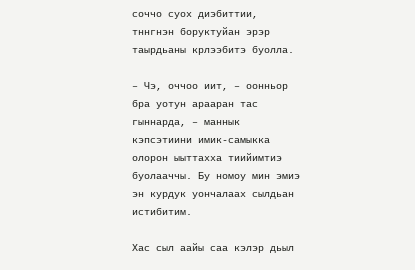соччо суох диэбиттии, тннгнэн боруктуйан эрэр таырдьаны крлээбитэ буолла.

– Чэ, оччоо иит, – оонньор бра уотун арааран тас гыннарда, – маннык кэпсэтиини имик-самыкка олорон ыыттахха тиийимтиэ буолааччы. Бу номоу мин эмиэ эн курдук уончалаах сылдьан истибитим.

Хас сыл аайы саа кэлэр дьыл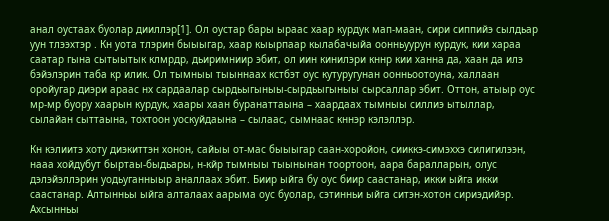анал оустаах буолар дииллэр[1]. Ол оустар бары ыраас хаар курдук мап-маан, сири сиппийэ сылдьар уун тлээхтэр . Кн уота тлэрин быыыгар, хаар кыырпаар кылабачыйа оонньуурун курдук, кии хараа саатар гына сытыытык клмрдр, дьиримниир эбит, ол иин кинилэри кннр кии ханна да, хаан да илэ бэйэлэрин таба кр илик. Ол тымныы тыыннаах кстбэт оус кутуругунан оонньоотоуна, халлаан оройугар диэри араас нх сардаалар сырдьыгыныы-сырдьыгыныы сырсаллар эбит. Оттон, атыыр оус мр-мр буору хаарын курдук, хаары хаан буранаттаына – хаардаах тымныы силлиэ ытыллар, сылайан сыттаына, тохтоон уоскуйдаына – сылаас, сымнаас кннэр кэлэллэр.

Кн кэлиитэ хоту диэкиттэн хонон, сайыы от-мас быыыгар саан-хоройон, сииккэ-симэххэ силигилээн, нааа хойдубут быртаы-быдьары, н-кйр тымныы тыынынан тоортоон, аара баралларын, олус дэлэйэллэрин уодьуганныыр аналлаах эбит. Биир ыйга бу оус биир саастанар, икки ыйга икки саастанар. Алтынньы ыйга алталаах аарыма оус буолар, сэтинньи ыйга ситэн-хотон сириэдийэр. Ахсынньы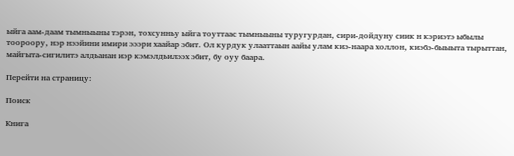ыйга аам-даам тымныыны тэрэн, тохсунньу ыйга тоуттаас тымныыны туругурдан, сири-дойдуну сиик н кэриэтэ ыбылы тоороору, нэр нээйини имири эээри хаайар эбит. Ол курдук улааттаын аайы улам киэ-наара холлон, киэбэ-быыыта тырыттан, майгыта-сигилитэ алдьанан иэр кэмэлдьилээх эбит, бу оуу баара.

Перейти на страницу:

Поиск

Книга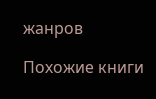жанров

Похожие книги